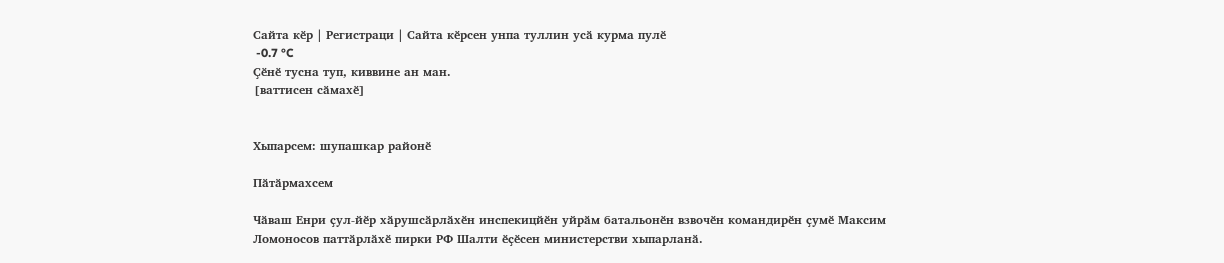Сайта кӗр | Регистраци | Сайта кӗрсен унпа туллин усӑ курма пулӗ
 -0.7 °C
Ҫӗнӗ тусна туп, киввине ан ман.
[ваттисен сӑмахӗ]


Хыпарсем: шупашкар районӗ

Пӑтӑрмахсем

Чӑваш Енри ҫул-йӗр хӑрушсӑрлӑхӗн инспекицйӗн уйрӑм батальонӗн взвочӗн командирӗн ҫумӗ Максим Ломоносов паттӑрлӑхӗ пирки РФ Шалти ӗҫӗсен министерстви хыпарланӑ.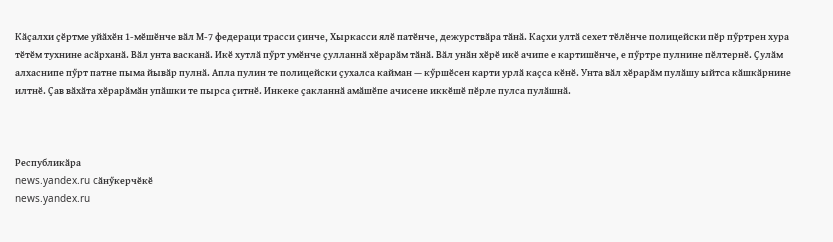Кӑҫалхи ҫӗртме уйӑхӗн 1-мӗшӗнче вӑл М-7 федераци трасси ҫинче, Хыркасси ялӗ патӗнче, дежурствӑра тӑнӑ. Каҫхи ултӑ сехет тӗлӗнче полицейски пӗр пӳртрен хура тӗтӗм тухнине асӑрханӑ. Вӑл унта васканӑ. Икӗ хутлӑ пӳрт умӗнче ҫулланнӑ хӗрарӑм тӑнӑ. Вӑл унӑн хӗрӗ икӗ ачипе е картишӗнче, е пӳртре пулнине пӗлтернӗ. Ҫулӑм алхаснипе пӳрт патне пыма йывӑр пулнӑ. Апла пулин те полицейски ҫухалса кайман — кӳршӗсен карти урлӑ каҫса кӗнӗ. Унта вӑл хӗрарӑм пулӑшу ыйтса кӑшкӑрнине илтнӗ. Ҫав вӑхӑта хӗрарӑмӑн упӑшки те пырса ҫитнӗ. Инкеке ҫакланнӑ амӑшӗпе ачисене иккӗшӗ пӗрле пулса пулӑшнӑ.



Республикӑра
news.yandex.ru cӑнӳкерчӗкӗ
news.yandex.ru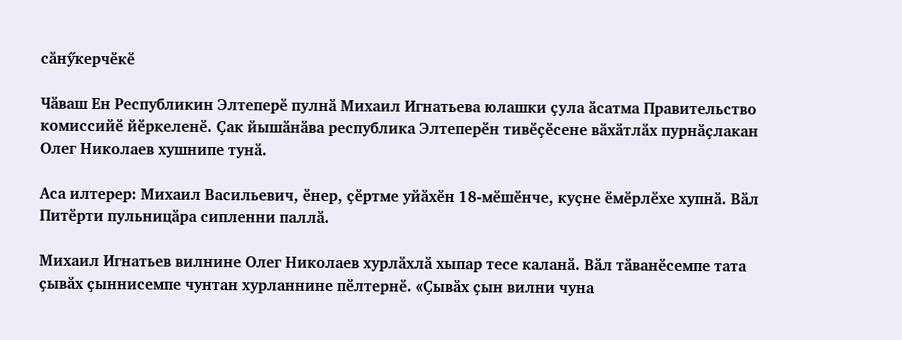cӑнӳкерчӗкӗ

Чӑваш Ен Республикин Элтеперӗ пулнӑ Михаил Игнатьева юлашки ҫула ӑсатма Правительство комиссийӗ йӗркеленӗ. Ҫак йышӑнӑва республика Элтеперӗн тивӗҫӗсене вӑхӑтлӑх пурнӑҫлакан Олег Николаев хушнипе тунӑ.

Аса илтерер: Михаил Васильевич, ӗнер, ҫӗртме уйӑхӗн 18-мӗшӗнче, куҫне ӗмӗрлӗхе хупнӑ. Вӑл Питӗрти пульницӑра сипленни паллӑ.

Михаил Игнатьев вилнине Олег Николаев хурлӑхлӑ хыпар тесе каланӑ. Вӑл тӑванӗсемпе тата ҫывӑх ҫыннисемпе чунтан хурланнине пӗлтернӗ. «Ҫывӑх ҫын вилни чуна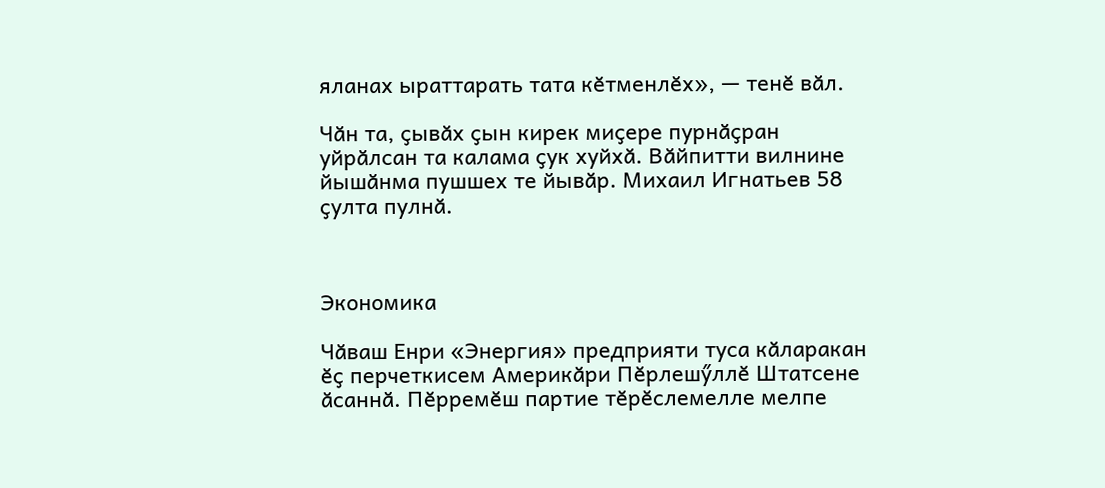яланах ыраттарать тата кӗтменлӗх», — тенӗ вӑл.

Чӑн та, ҫывӑх ҫын кирек миҫере пурнӑҫран уйрӑлсан та калама ҫук хуйхӑ. Вӑйпитти вилнине йышӑнма пушшех те йывӑр. Михаил Игнатьев 58 ҫулта пулнӑ.



Экономика

Чӑваш Енри «Энергия» предприяти туса кӑларакан ӗҫ перчеткисем Америкӑри Пӗрлешӳллӗ Штатсене ӑсаннӑ. Пӗрремӗш партие тӗрӗслемелле мелпе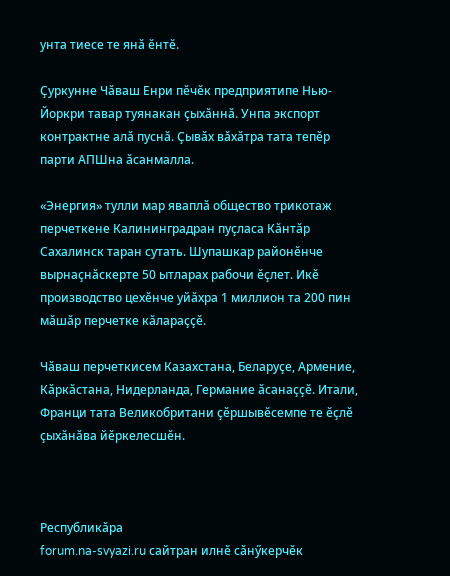унта тиесе те янӑ ӗнтӗ.

Ҫуркунне Чӑваш Енри пӗчӗк предприятипе Нью-Йоркри тавар туянакан ҫыхӑннӑ. Унпа экспорт контрактне алӑ пуснӑ. Ҫывӑх вӑхӑтра тата тепӗр парти АПШна ӑсанмалла.

«Энергия» тулли мар яваплӑ общество трикотаж перчеткене Калининградран пуҫласа Кӑнтӑр Сахалинск таран сутать. Шупашкар районӗнче вырнаҫнӑскерте 50 ытларах рабочи ӗҫлет. Икӗ производство цехӗнче уйӑхра 1 миллион та 200 пин мӑшӑр перчетке кӑлараҫҫӗ.

Чӑваш перчеткисем Казахстана, Беларуҫе, Армение, Кӑркӑстана, Нидерланда, Германие ӑсанаҫҫӗ. Итали, Франци тата Великобритани ҫӗршывӗсемпе те ӗҫлӗ ҫыхӑнӑва йӗркелесшӗн.



Республикӑра
forum.na-svyazi.ru сайтран илнӗ сӑнӳкерчӗк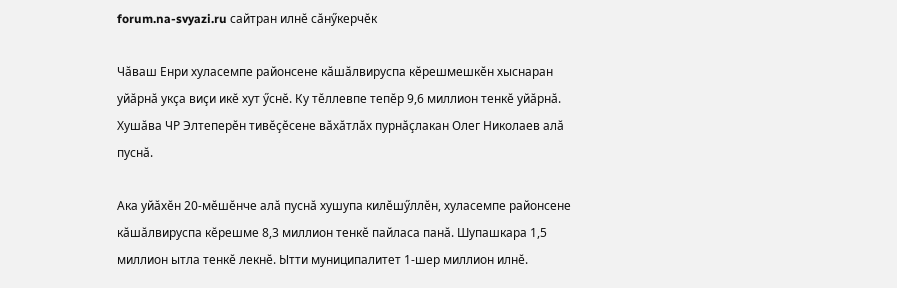forum.na-svyazi.ru сайтран илнӗ сӑнӳкерчӗк

Чӑваш Енри хуласемпе районсене кӑшӑлвируспа кӗрешмешкӗн хыснаран уйӑрнӑ укҫа виҫи икӗ хут ӳснӗ. Ку тӗллевпе тепӗр 9,6 миллион тенкӗ уйӑрнӑ. Хушӑва ЧР Элтеперӗн тивӗҫӗсене вӑхӑтлӑх пурнӑҫлакан Олег Николаев алӑ пуснӑ.

Ака уйӑхӗн 20-мӗшӗнче алӑ пуснӑ хушупа килӗшӳллӗн, хуласемпе районсене кӑшӑлвируспа кӗрешме 8,3 миллион тенкӗ пайласа панӑ. Шупашкара 1,5 миллион ытла тенкӗ лекнӗ. Ытти муниципалитет 1-шер миллион илнӗ.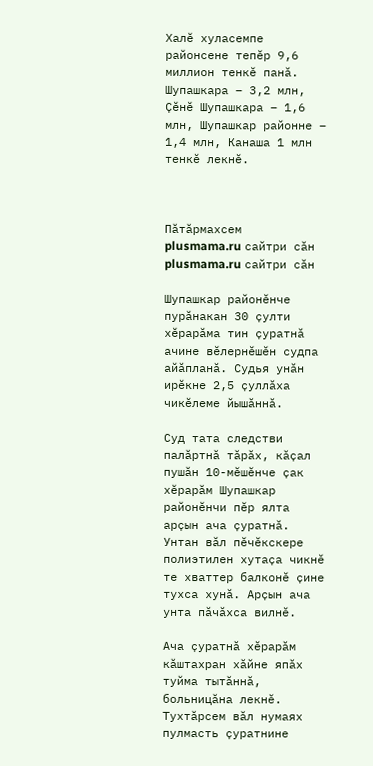Халӗ хуласемпе районсене тепӗр 9,6 миллион тенкӗ панӑ. Шупашкара – 3,2 млн, Ҫӗнӗ Шупашкара – 1,6 млн, Шупашкар районне – 1,4 млн, Канаша 1 млн тенкӗ лекнӗ.



Пӑтӑрмахсем
plusmama.ru сайтри сӑн
plusmama.ru сайтри сӑн

Шупашкар районӗнче пурӑнакан 30 ҫулти хӗрарӑма тин ҫуратнӑ ачине вӗлернӗшӗн судпа айӑпланӑ. Судья унӑн ирӗкне 2,5 ҫуллӑха чикӗлеме йышӑннӑ.

Суд тата следстви палӑртнӑ тӑрӑх, кӑҫал пушӑн 10-мӗшӗнче ҫак хӗрарӑм Шупашкар районӗнчи пӗр ялта арҫын ача ҫуратнӑ. Унтан вӑл пӗчӗкскере полиэтилен хутаҫа чикнӗ те хваттер балконӗ ҫине тухса хунӑ. Арҫын ача унта пӑчӑхса вилнӗ.

Ача ҫуратнӑ хӗрарӑм кӑштахран хӑйне япӑх туйма тытӑннӑ, больницӑна лекнӗ. Тухтӑрсем вӑл нумаях пулмасть ҫуратнине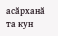асӑрханӑ та кун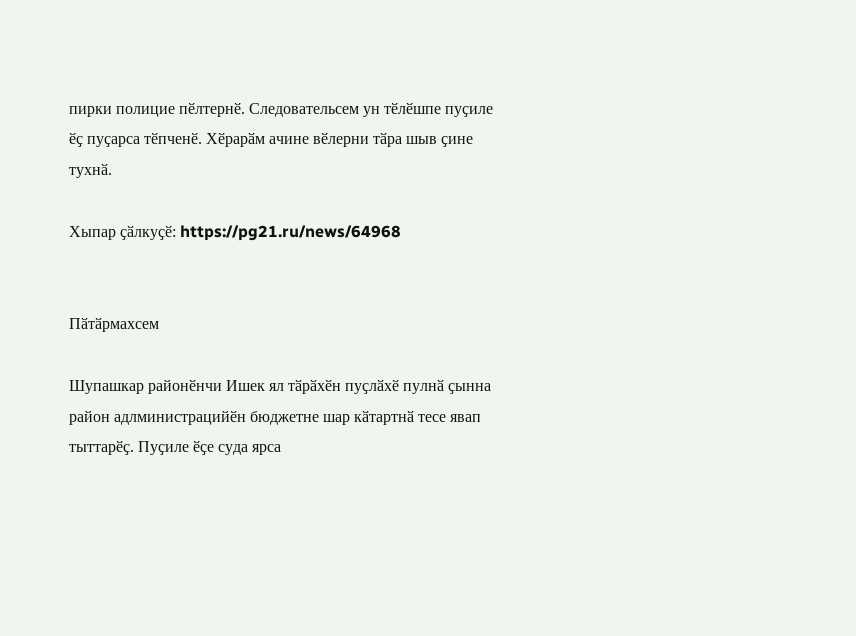пирки полицие пӗлтернӗ. Следовательсем ун тӗлӗшпе пуҫиле ӗҫ пуҫарса тӗпченӗ. Хӗрарӑм ачине вӗлерни тӑра шыв ҫине тухнӑ.

Хыпар ҫӑлкуҫӗ: https://pg21.ru/news/64968


Пӑтӑрмахсем

Шупашкар районӗнчи Ишек ял тӑрӑхӗн пуҫлӑхӗ пулнӑ ҫынна район адлминистрацийӗн бюджетне шар кӑтартнӑ тесе явап тыттарӗҫ. Пуҫиле ӗҫе суда ярса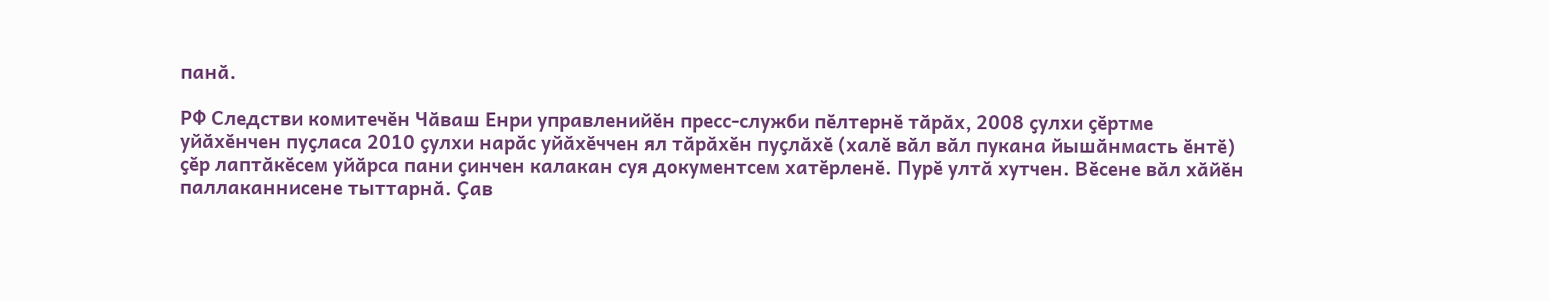панӑ.

РФ Следстви комитечӗн Чӑваш Енри управленийӗн пресс-служби пӗлтернӗ тӑрӑх, 2008 ҫулхи ҫӗртме уйӑхӗнчен пуҫласа 2010 ҫулхи нарӑс уйӑхӗччен ял тӑрӑхӗн пуҫлӑхӗ (халӗ вӑл вӑл пукана йышӑнмасть ӗнтӗ) ҫӗр лаптӑкӗсем уйӑрса пани ҫинчен калакан суя документсем хатӗрленӗ. Пурӗ ултӑ хутчен. Вӗсене вӑл хӑйӗн паллаканнисене тыттарнӑ. Ҫав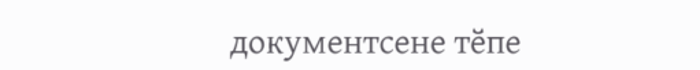документсене тӗпе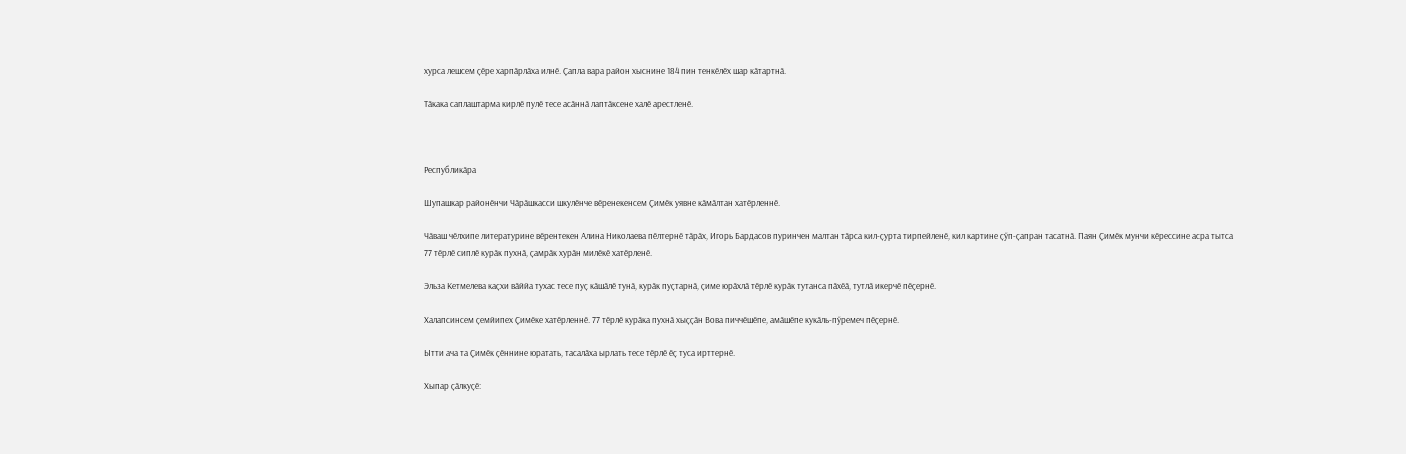хурса лешсем ҫӗре харпӑрлӑха илнӗ. Ҫапла вара район хыснине 184 пин тенкӗлӗх шар кӑтартнӑ.

Тӑкака саплаштарма кирлӗ пулӗ тесе асӑннӑ лаптӑксене халӗ арестленӗ.



Республикӑра

Шупашкар районӗнчи Чӑрӑшкасси шкулӗнче вӗренекенсем Ҫимӗк уявне кӑмӑлтан хатӗрленнӗ.

Чӑваш чӗлхипе литературине вӗрентекен Алина Николаева пӗлтернӗ тӑрӑх, Игорь Бардасов пуринчен малтан тӑрса кил-ҫурта тирпейленӗ, кил картине ҫӳп-ҫапран тасатнӑ. Паян Ҫимӗк мунчи кӗрессине асра тытса 77 тӗрлӗ сиплӗ курӑк пухнӑ, ҫамрӑк хурӑн милӗкӗ хатӗрленӗ.

Эльза Кетмелева каҫхи вӑййа тухас тесе пуҫ кӑшӑлӗ тунӑ, курӑк пуҫтарнӑ, ҫиме юрӑхлӑ тӗрлӗ курӑк тутанса пӑхӗӑ, тутлӑ икерчӗ пӗҫернӗ.

Халапсинсем ҫемйипех Ҫимӗке хатӗрленнӗ. 77 тӗрлӗ курӑка пухнӑ хыҫҫӑн Вова пиччӗшӗпе, амӑшӗпе кукӑль-пӳремеч пӗҫернӗ.

Ытти ача та Ҫимӗк ҫӗннине юратать, тасалӑха ырлать тесе тӗрлӗ ӗҫ туса ирттернӗ.

Хыпар ҫӑлкуҫӗ: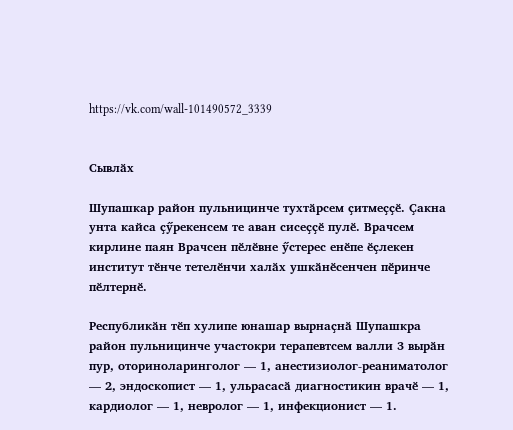https://vk.com/wall-101490572_3339


Сывлӑх

Шупашкар район пульницинче тухтӑрсем ҫитмеҫҫӗ. Ҫакна унта кайса ҫӳрекенсем те аван сисеҫҫӗ пулӗ. Врачсем кирлине паян Врачсен пӗлӗвне ӳстерес енӗпе ӗҫлекен институт тӗнче тетелӗнчи халӑх ушкӑнӗсенчен пӗринче пӗлтернӗ.

Республикӑн тӗп хулипе юнашар вырнаҫнӑ Шупашкра район пульницинче участокри терапевтсем валли 3 вырӑн пур, оториноларинголог — 1, анестизиолог-реаниматолог — 2, эндоскопист — 1, ульрасасӑ диагностикин врачӗ — 1, кардиолог — 1, невролог — 1, инфекционист — 1.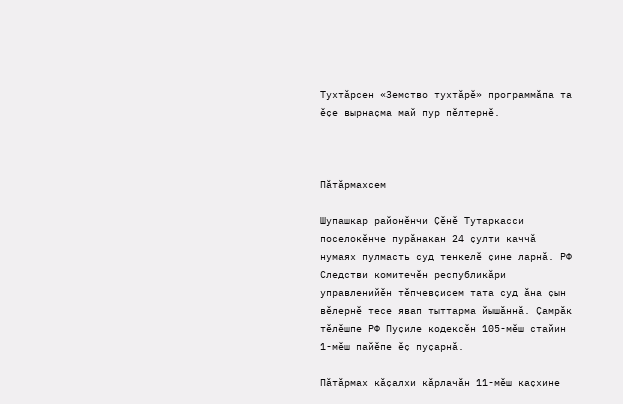Тухтӑрсен «Земство тухтӑрӗ» программӑпа та ӗҫе вырнаҫма май пур пӗлтернӗ.



Пӑтӑрмахсем

Шупашкар районӗнчи Ҫӗнӗ Тутаркасси поселокӗнче пурӑнакан 24 ҫулти каччӑ нумаях пулмасть суд тенкелӗ ҫине ларнӑ. РФ Следстви комитечӗн республикӑри управленийӗн тӗпчевҫисем тата суд ӑна ҫын вӗлернӗ тесе явап тыттарма йышӑннӑ. Ҫамрӑк тӗлӗшпе РФ Пуҫиле кодексӗн 105-мӗш стайин 1-мӗш пайӗпе ӗҫ пуҫарнӑ.

Пӑтӑрмах кӑҫалхи кӑрлачӑн 11-мӗш каҫхине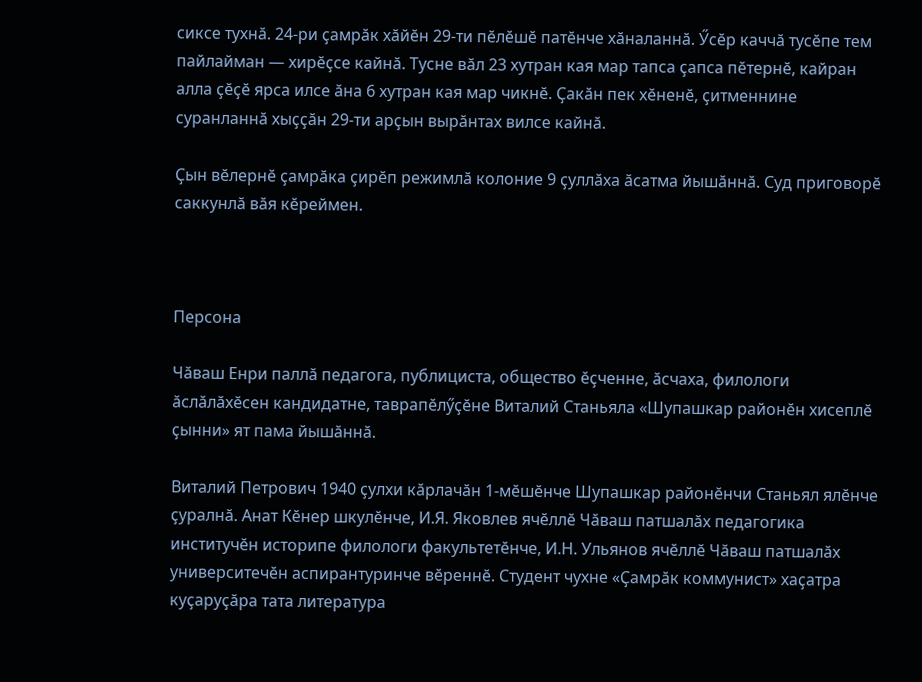сиксе тухнӑ. 24-ри ҫамрӑк хӑйӗн 29-ти пӗлӗшӗ патӗнче хӑналаннӑ. Ӳсӗр каччӑ тусӗпе тем пайлайман — хирӗҫсе кайнӑ. Тусне вӑл 23 хутран кая мар тапса ҫапса пӗтернӗ, кайран алла ҫӗҫӗ ярса илсе ӑна 6 хутран кая мар чикнӗ. Ҫакӑн пек хӗненӗ, ҫитменнине суранланнӑ хыҫҫӑн 29-ти арҫын вырӑнтах вилсе кайнӑ.

Ҫын вӗлернӗ ҫамрӑка ҫирӗп режимлӑ колоние 9 ҫуллӑха ӑсатма йышӑннӑ. Суд приговорӗ саккунлӑ вӑя кӗреймен.



Персона

Чӑваш Енри паллӑ педагога, публициста, общество ӗҫченне, ӑсчаха, филологи ӑслӑлӑхӗсен кандидатне, таврапӗлӳҫӗне Виталий Станьяла «Шупашкар районӗн хисеплӗ ҫынни» ят пама йышӑннӑ.

Виталий Петрович 1940 ҫулхи кӑрлачӑн 1-мӗшӗнче Шупашкар районӗнчи Станьял ялӗнче ҫуралнӑ. Анат Кӗнер шкулӗнче, И.Я. Яковлев ячӗллӗ Чӑваш патшалӑх педагогика институчӗн историпе филологи факультетӗнче, И.Н. Ульянов ячӗллӗ Чӑваш патшалӑх университечӗн аспирантуринче вӗреннӗ. Студент чухне «Ҫамрӑк коммунист» хаҫатра куҫаруҫӑра тата литература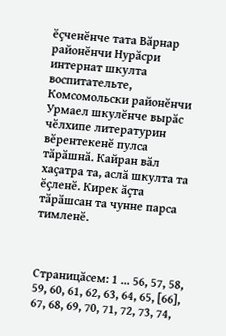ӗҫченӗнче тата Вӑрнар районӗнчи Нурӑсри интернат шкулта воспитательте, Комсомольски районӗнчи Урмаел шкулӗнче вырӑс чӗлхипе литературин вӗрентекенӗ пулса тӑрӑшнӑ. Кайран вӑл хаҫатра та, аслӑ шкулта та ӗҫленӗ. Кирек ӑҫта тӑрӑшсан та чунне парса тимленӗ.



Страницӑсем: 1 ... 56, 57, 58, 59, 60, 61, 62, 63, 64, 65, [66], 67, 68, 69, 70, 71, 72, 73, 74,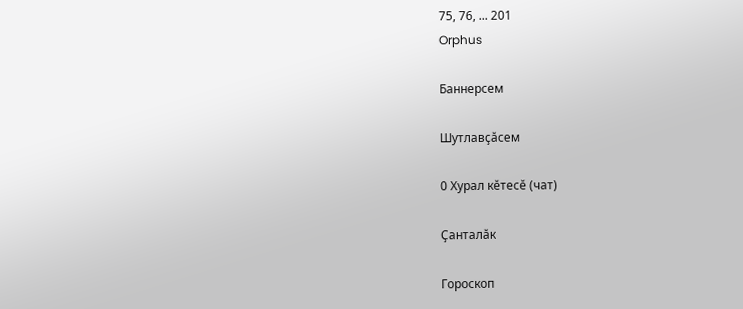75, 76, ... 201
Orphus

Баннерсем

Шутлавҫӑсем

0 Хурал кӗтесӗ (чат)

Ҫанталӑк

Гороскоп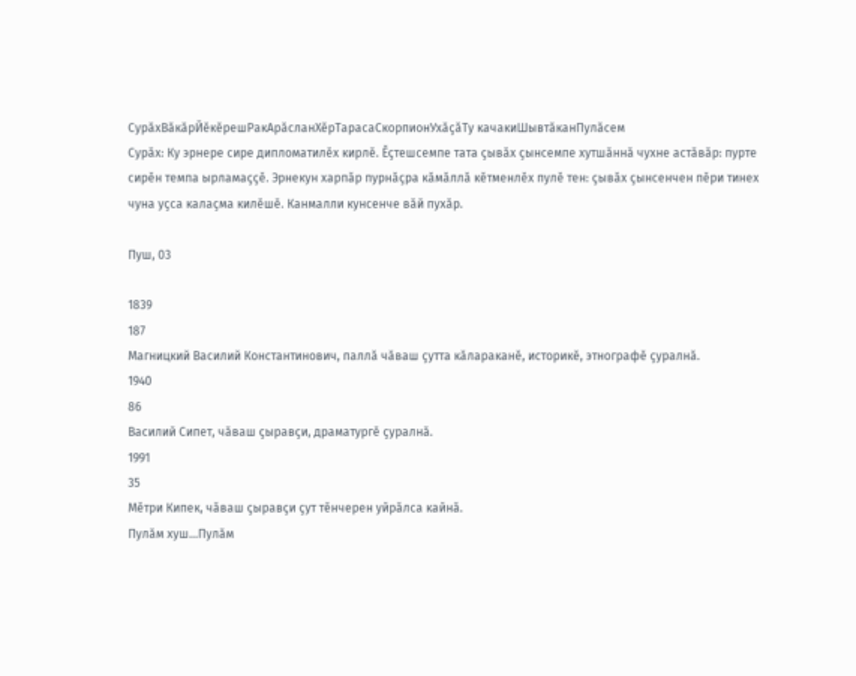СурӑхВӑкӑрЙӗкӗрешРакАрӑсланХӗрТарасаСкорпионУхӑҫӑТу качакиШывтӑканПулӑсем
Сурӑх: Ку эрнере сире дипломатилӗх кирлӗ. Ӗҫтешсемпе тата ҫывӑх ҫынсемпе хутшӑннӑ чухне астӑвӑр: пурте сирӗн темпа ырламаҫҫӗ. Эрнекун харпӑр пурнӑҫра кӑмӑллӑ кӗтменлӗх пулӗ тен: ҫывӑх ҫынсенчен пӗри тинех чуна уҫса калаҫма килӗшӗ. Канмалли кунсенче вӑй пухӑр.

Пуш, 03

1839
187
Магницкий Василий Константинович, паллӑ чӑваш ҫутта кӑлараканӗ, историкӗ, этнографӗ ҫуралнӑ.
1940
86
Василий Сипет, чӑваш ҫыравҫи, драматургӗ ҫуралнӑ.
1991
35
Мӗтри Кипек, чӑваш ҫыравҫи ҫут тӗнчерен уйрӑлса кайнӑ.
Пулӑм хуш...Пулӑм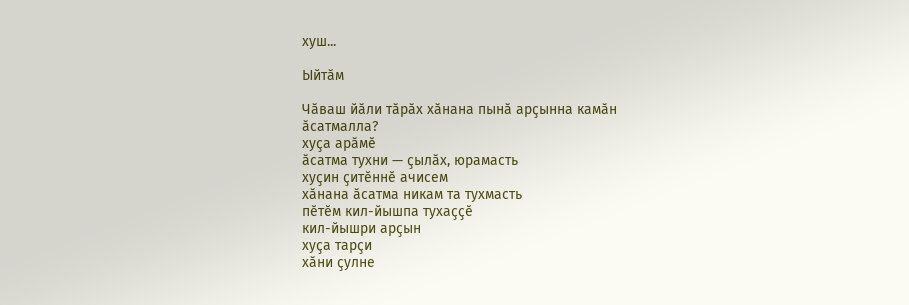хуш...

Ыйтӑм

Чӑваш йӑли тӑрӑх хӑнана пынӑ арҫынна камӑн ӑсатмалла?
хуҫа арӑмӗ
ӑсатма тухни — ҫылӑх, юрамасть
хуҫин ҫитӗннӗ ачисем
хӑнана ӑсатма никам та тухмасть
пӗтӗм кил-йышпа тухаҫҫӗ
кил-йышри арҫын
хуҫа тарҫи
хӑни ҫулне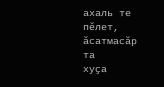ахаль те пӗлет, ӑсатмасӑр та
хуҫа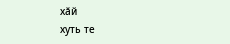хӑй
хуть те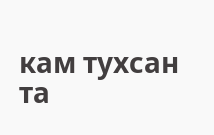кам тухсан та